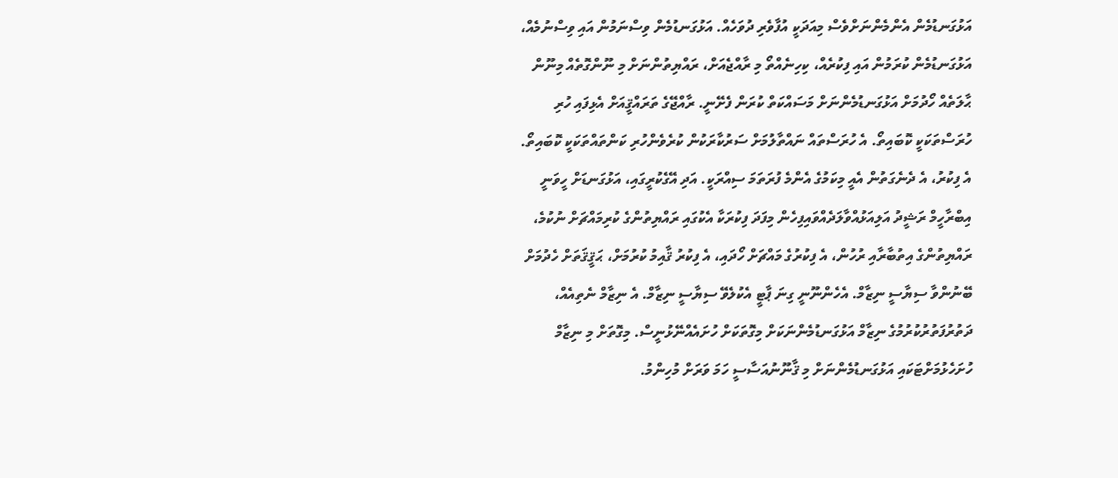އަޅުގަނޑުމެން އެންމެންނަށްވެސް މިއަދަކީ އުފާވެރި ދުވަހެއް. އަޅުގަނޑުމެން ވިސްނަމުން އައި ވިސްނުމެއް، އަޅުގަނޑުމެން ކުރަމުން އައި ފިކުރެއް، ކިހިނެއްތޯ މި ރާއްޖެއަށް، ރައްޔިތުންނަށް މި ނޫންގޮތެއް މިނޫން ޙާލަތެއް ހޯދުމަށް އަޅުގަނޑުމެންނަށް މަސައްކަތް ކުރަން ފެށޭނީ. ރާއްޖޭގެ ތަރައްޤީއަށް އެޅިފައި ހުރި ހުރަސްތަކަކީ ކޮބައިތޯ. އެ ހުރަސްތައް ނައްތާލުމަށް ސަރުކާރަކުން ކުރެވެންހުރި ކަންތައްތަކަކީ ކޮބައިތޯ. އެ ފިކުރު، އެ ދެނެގަތުން އެއީ މިކަމުގެ އެންމެ ފުރަތަމަ ސިއްރަކީ. އަދި އޭގެކުރީގައި، އަޅުގަނޑަށް ހީވަނީ އިބްރާހީމް ރަޝީދު އަލިއަޅުއްވާލަދެއްވައިފިހެން މިފަދަ ފިކުރަކާ އެކުގައި ރައްޔިތުންގެ ކުރިމައްޗަށް ނުކުމެ، ރައްޔިތުންގެ އިތުބާރާއި ރުހުން، އެ ފިކުރުގެ މައްޗަށް ހޯދައި، އެ ފިކުރު ޤާއިމު ކުރުމަށް، ޙަޤީޤަތަށް ހެދުމަށް ބޭނުންވާ ސިޔާސީ ނިޒާމް. އެހެންނޫނީ ގިނަ ޕާޓީ އެކުލެވޭ ސިޔާސީ ނިޒާމް. އެ ނިޒާމް ނެތިއެއް، ދަތުރުފަތުރުކުރުމުގެ ނިޒާމް އަޅުގަނޑުމެންނަކަށް މިގޮތަކަށް ހުށައެއްނޭޅުނީސް. މިގޮތަށް މި ނިޒާމް ހުށަހެޅުމަށްޓަކައި އަޅުގަނޑުމެންނަށް މި ޤާނޫނުއަސާސީ ހަމަ ވަރަށް މުހިންމު.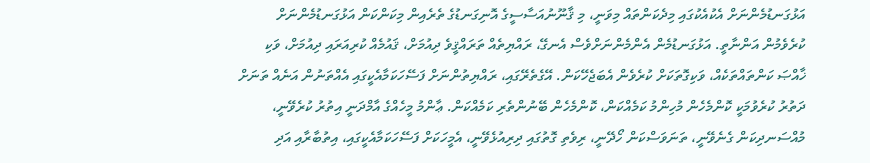އަޅުގަނޑުމެންނަށް އެކުއެކުގައި މިދެކަންތައް މިވަނީ، މި ޤާނޫނުއަސާސީގެ އޮނިގަނޑުގެ ތެރެއިން މިކަންކަން އަޅުގަނޑުމެންނަށް ކުރެވެމުން އަންނާތީ. އަޅުގަނޑުމެން އެންމެންނަށްވެސް އެނގޭ، ރައްޔިތެއް ތަރައްޤީވެ ދިއުމަށް، ޤައުމެއް ކުރިއަރައި ދިއުމަށް، ވަކި ޚާއްޞަ ކަންތައްތަކެއް، ވަކިގޮތަކަށް ކުރެވެން އެބަޖެހޭކަން. އޭގެތެރޭގައި، ރައްޔިތުންނަށް ފަސޭހަކަމާއެކީގައި އެއްތަނުން އަނެއް ތަނަށް ދަތުރު ކުރެވުމަކީ ކޮންމެހެން މުހިންމު ކަމެއްކަން، ކޮންމެހެން ބޭނުންތެރި ކަމެއްކަން. ޢާންމު މީހެއްގެ އާމްދަނީ އިތުރު ކުރެވޭނީ، މުއްސަނދިކަން ގެނެވޭނީ، ތަނަވަސްކަން ހޯދޭނީ، ރިވެތި ގޮތުގައި ދިރިއުޅެވޭނީ، އެމީހަކަށް ފަސޭހަކަމާއެކީގައި، އިތުބާރާއި އަދި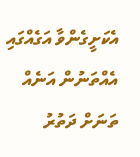އެކަށީގެންވާ އަގެއްގައި އެއްތަނުން އަނެއް ތަނަށް ދަތުރު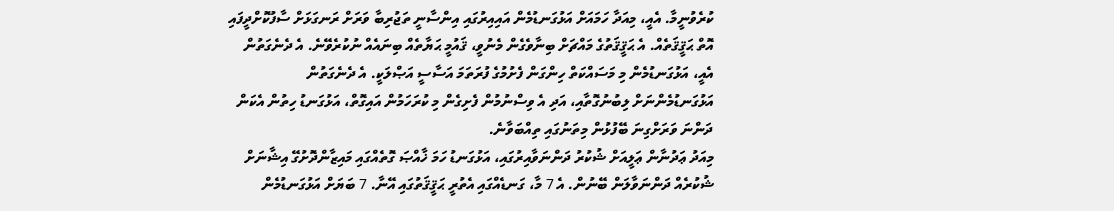ކުރެވުނީމާ. އެއީ، މިއަދާ ހަމައަށް އަޅުގަނޑުމެން އައިއިރުގައި އިންސާނީ ތަޖުރިބާ ވަރަށް ރަނގަޅަށް ސާފުކޮށްދީފައި އޮތް ޙަޤީޤަތެއް. އެ ޙަޤީޤަތުގެ މައްޗަށް ބިނާވެގެން މެނުވީ، ޤައުމީ ޙަޔާތެއް ބިނައެއް ނުކުރެވޭނެ. އެ ދެނެގަތުން އެއީ، އަޅުގަނޑުމެން މި މަސައްކަތް ހިންގަން ފެށުމުގެ ފުރަތަމަ އަސާސީ އަޞްލަކީ. އެ ދެނެގަތުން އަޅުގަނޑުމެންނަށް ލިބުނުގޮތާއި، އަދި އެ ވިސްނުމުން ފެށިގެން މި ކުރަހަމުން އައިގޮތް، އަޅުގަނޑު ހިތުން އެކަން ދަންނަ ވަރަށްގިނަ ބޭފުޅުން މިތަނުގައި ތިއްބަވާނެ.
މިއަދު ޢަދުނާން ޢަލީއަށް ޝުކުރު ދަންނަވާއިރުގައި، އަޅުގަނޑު ހަމަ ޚާއްޞަ ގޮތެއްގައި މައިޒާންދޮށުގޭ އިޝާނަށް ޝުކުރެއް ދަންނަވާލަން ބޭނުން. އެ 7 މާ، ގަނޑެއްގައި އެތުރީ ޙަޤީޤަތުގައި އޭނާ. 7 ބަޔަށް އަޅުގަނޑުމެން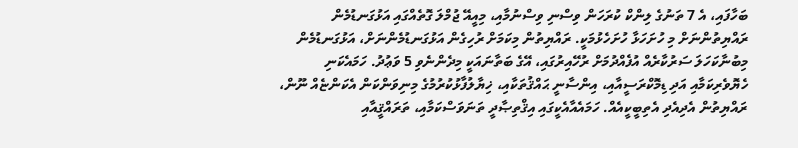ބަހާފައި، އެ 7 ތަނުގެ ލިންކް ކުރަހަން ވިސްނި ވިސްނުމާއި، މިއީއޭ ޖުމްލަ ގޮތެއްގައި އަޅުގަނޑުމެން ރައްޔިތުންނަށް މި ހުށަހަޅާ ހުށަހެޅުމަކީ. ރައްޔިތުން މިކަމަށް ރުހިގެން އަޅުގަނޑުމެންނަށް، އަޅުގަނޑުމެން މިބުނާކަހަލަ ސަރުކާރެއް އުފެއްދުމަށް ރުހޭއިރުގައި، އޭގެ ބަތާނައަކީ މިދެންނެވި 5 ވަޢުދު. ހަމައެކަނި ހެޔޮވެރިކަމާއި އަދި ޑިމޮކްރަސީއާއި، އިންސާނީ ޙައްޤުތަކާއި، ޚިޔާލުފާޅުކުރުމުގެ މިނިވަންކަން އެކަންޏެއް ނޫން، ރައްޔިތުން އެދިއެދި އެތިބީކީއެއް. ހަމައެއާއެކީގައި އިޤްތިޞާދީ ތަނަވަސްކަމާއި، ތަރައްޤީއާއި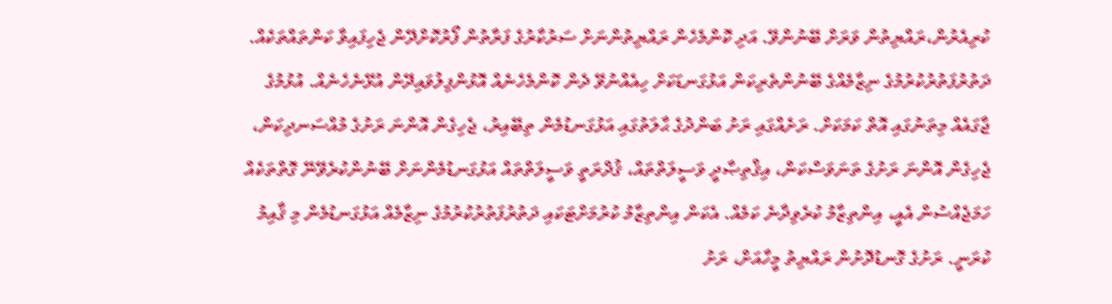ކުރިއެރުން،ރައްޔިތުން ވަރަށް ބޭނުންވޭ. އަދި ކޮންމެހެން ރައްޔިތުންނަށް ސަރުކާރުގެ ފަރާތުން ފޯރުކޮށްދޭން ޖެހިފައިވާ ކަންތައްތަކެއް.
ދަތުރުފަތުރުކުރުމުގެ ނިޒާމެއްގެ ބޭނުންތެރިކަން އަޅުގަނޑަކަށް ހިއެއްނުވޭ ދެން ކޮންމެހެނެއް އޮޅުންފިލުވައިދޭން އުޅޭނެހެނެއް. އުޅުމުގެ ޖާގައެއް މިތަނުގައި އޮތް ކަމަކަށް. ރަށެއްގައި ރަށު ބަންދުގެ ޙާލަތުގައި އަޅުގަނޑުމެން ތިބޭއިރު، ޖެހިގެން އޮންނަ ރަށުގެ މުއްސަނދިކަން، ޖެހިގެން އޮންނަ ރަށުގެ ތަނަވަސްކަން، އިޤްތިޞާދީ ވަސީލަތްތައް، ޤުދްރަތީ ވަސީލަތްތައް އަޅުގަނޑުމެންނަށް ބޭނުންކުރެވޭނޭ ގޮތްތަކެއް ހަމަޖެއްސުން އެއީ، އިންތިޒާމު ކުރެވިދާނެ ކަމެއް. އެކަން އިންތިޒާމު ކުރުމަށްޓަކައި ދަތުރުފަތުރުކުރުމުގެ ނިޒާމެއް އަޅުގަނޑުމެން މި ޤާއިމު ކުރަނީ. ރަށުގެ ގޮނޑުދޮށުން ރައްޔިތު މީހާއަށް، ރަށު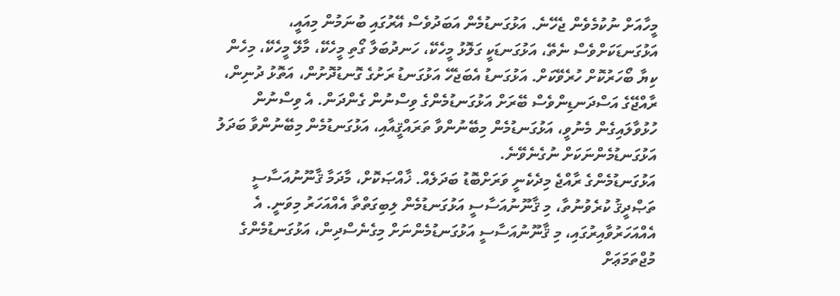މީހާއަށް ނުކުމެވެން ޖެހޭނެ. އަޅުގަނޑުމެން އަބަދުވެސް އޭރުގައި ބުނަމުން މިއައީ، އަޅުގަނޑަކަށްވެސް ނެތޭ، އަޅުގަނޑަކީ ގަލޮޅު މީހެކޭ، ހަނދުބަލާ ގޯތި މީހެކޭ، މާލޭ މީހެކޭ، މިހެން ކިޔާ ބޯހަރުކޮށް ހުރެވޭކަށް. އަޅުގަނޑު އެބަޖެހޭ އަޅުގަނޑު ރަށުގެ ގޮނޑުދޮށުން، އަތޮޅު ދުނިން، ރާއްޖޭގެ އަސްދަނޑިންވެސް ބޭރަށް އަޅުގަނޑުމެންގެ ވިސްނުން ގެންދަން. އެ ވިސްނުން ހުޅުވާލައިގެން މެނުވީ، އަޅުގަނޑުމެން މިބޭނުންވާ ތަރައްޤީއާއި، އަޅުގަނޑުމެން މިބޭނުންވާ ބަދަލު އަޅުގަނޑުމެންނަކަށް ނުގެނެވޭނެ.
އަޅުގަނޑުމެންގެ ރާއްޖެ މިދެކެނީ ވަރަށްބޮޑު ބަދަލެއް. ޚާއްޞަކޮށް، މާދަމާ ޤާނޫނުއަސާސީ ތަޞްދީޤު ކުރެވުނުތާ، މި ޤާނޫނުއަސާސީ އަޅުގަނޑުމެން ލިބިގަތްތާ އެއްއަހަރު މިވަނީ. އެ އެއްއަހަރުވާއިރުގައި، މި ޤާނޫނުއަސާސީ އަޅުގަނޑުމެންނަށް މިގެނެސްދިން، އަޅުގަނޑުމެންގެ މުޖްތަމަޢަށް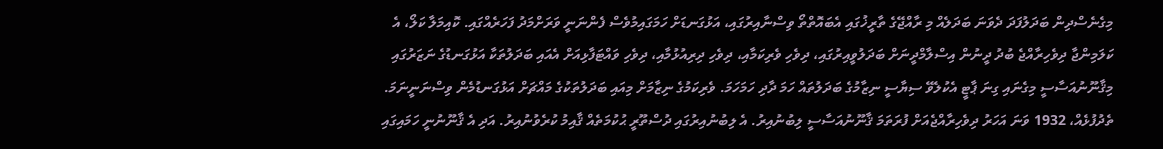މިގެނެސްދިން ބަދަލުފަދަ ދެވަނަ ބަދަލެއް މި ރާއްޖޭގެ ތާރީޚުގައި އެބައޮތްތޯ ވިސްނާއިރުގައި، އަޅުގަނޑަށް ހަމަގައިމުވެސް ފެންނަނީ ވަރަށްމަދު ފަހަރެއްގައި. ކޮއިމަލާ ކަލޯ، އެ ކަލަމިންޖާ ދިވެހިރާއްޖެ ބުދު ދީނުން އިސްލާމްދީނަށް ބަދަލުވީއިރުގައި، ދިވެހި ވެރިކަމާއި، ދިވެހި ދިރިއުޅުމާއި، ދިވެހި ވައްޓަފާޅިއަށް އެއައި ބަދަލުތަކާ އަޅުގަނޑުގެ ނަޒަރުގައި މިޤާނޫނުއަސާސީ މިގެނައި ގިނަ ޕާޓީ އެކުލެވޭ ސިޔާސީ ނިޒާމުގެ ބަދަލުތައް ހަމަ ދާދި ހަމަހަމަ. ވެރިކަމުގެ ނިޒާމަށް މިއައި ބަދަލުތަކުގެ މައްޗަށް އަޅުގަނޑުމެން ވިސްނަނީނަމަ. ތެދުފުޅެއް، 1932 ވަނަ އަހަރު ދިވެހިރާއްޖެއަށް ފުރަތަމަ ޤާނޫނުއަސާސީ ލިބުނުއިރު. އެ ލިބުނުއިރުގައި ދުސްތޫރީ ޙުކުމަތެއް ޤާއިމު ކުރެވުނުއިރު. އަދި އެ ޤާނޫނުނީ ހަމައިގައި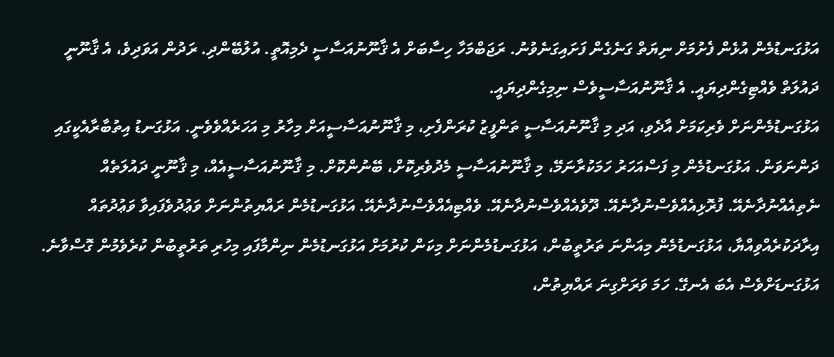އަޅުގަނޑުމެން އުޅެން ފެށުމަށް ނިޔަތް ގަނެގެން ފަށައިގަނެވުނު. ރަޖަބްމަހާ ހިސާބަށް އެ ޤާނޫނުއަސާސީ ދެމިއޮތީ. އުލުބޭންދި. ރަދުން އަވަދިވެ، އެ ޤާނޫނީ ދައުލަތް ވެއްޓިގެންދިޔައީ. އެ ޤާނޫނުއަސާސީވެސް ނިމިގެންދިޔައީ.
އަޅުގަނޑުމެންނަށް ވެރިކަމަށް އާދެވި، އަދި މި ޤާނޫނުއަސާސީ ތަންފީޒު ކުރަންފެށި، މި ޤާނޫނުއަސާސީއަށް މިހާރު މި އަހަރެއްވެވެނީ. އަޅުގަނޑު އިތުބާރާއެކީގައި ދަންނަވަން. އަޅުގަނޑުމެން މި ފަސްއަހަރު ހަމަކުރާނަމޭ، މި ޤާނޫނުއަސާސީ މެދުވެރިކޮށް، ބޭނުންކޮށް. މި ޤާނޫނުއަސާސީއެއް، މި ޤާނޫނީ ދައުލަތެއް ނެތިއެއްނުދާނެއޭ. ފުރޮޅިއެއްވެސްނުދާނެއޭ. ދޫވެއެއްވެސްނުދާނެއޭ. ވެއްޓިއެއްވެސްނުދާނެއޭ. އަޅުގަނޑުމެން ރައްޔިތުންނަށް ވަޢުދުވެފައިވާ ވަޢުދުތައް އިރާދަކުރެއްވިއްޔާ، އަޅުގަނޑުމެން މިއަންނަ ތަރުތީބުން، އަޅުގަނޑުމެންނަށް މިކަން ކުރުމަށް އަޅުގަނޑުމެން ނިންމާފައި މިހުރި ތަރުތީބުން ކުރެވެމުން ގޮސްވާނެ.
އަޅުގަނޑަށްވެސް އެބަ އެނގޭ. ހަމަ ވަރަށްގިނަ ރައްޔިތުން،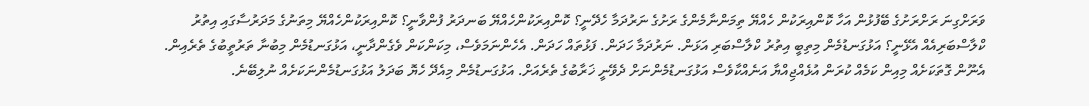ވަރަށްގިނަ ރަށްރަށުގެ ބޭފުޅުން އަހާ ކޮންއިރަކުން ހެއްޔޭ ތިމަންނާމެންގެ ރަށުގެ ނަރުދަމާ ހެދޭނީ؟ ކޮންއިރަކުންހެއްޔޭ ބަނދަރު ފުންވާނީ؟ ކޮންއިރަކުންހެއްޔޭ މިތަނުގެ މަދަރުސާގައި އިތުރު ކްލާސްބަރިއެއް އެޅޭނީ؟ އަޅުގަނޑުމެން މިތިބީ އިތުރު ކްލާސްބަރި އަޅަން. ނަރުދަމާ ހަދަން. ފަޅުތައް ހަދަން. އެހެންނަމަވެސް، މިކަންކަން ވެގެންދާނީ، އަޅުގަނޑުމެން މިބުނާ ތަރުތީބުގެ ތެރެއިން. އެނޫން ގޮތަކަށެއް މިއިން ކަމެއް ކުރަން އުޅެއްޖިއްޔާ އަނެއްކާވެސް އަޅުގަނޑުމެންނަށް ދެވޭނީ ޚަރާބުގެ ތެރެއަށް. އަޅުގަނޑުމެން މިއެދޭ ހެޔޮ ބަދަލު އަޅުގަނޑުމެންނަކަށެއް ނުލިބޭނެ.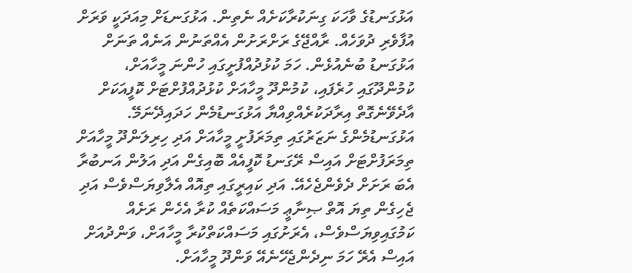އަޅުގަނޑުގެ ވާހަކަ ގިނަކުރާކަށެއް ނެތިން. އަޅުގަނޑަށް މިއަދަކީ ވަރަށް އުފާވެރި ދުވަހެއް. ރާއްޖޭގެ ރަށްރަށުން އެއްތަނުން އަނެއް ތަނަށް އަޅުގަނޑު ބުނެއުޅެން. ހަމަ ކުޅުދުއްފުށީގައި ހުންނަ މީހާއަށް، ކުމުންދޫގައި ހުރެފައި، ކުމުންދޫ މީހާއަށް ކުޅުދުއްފުށްޓަށް ކޮފީއަކަށް އާދެވޭނެގޮތް އިރާދަކުރެއްވިއްޔާ އަޅުގަނޑުމެން ހަދައިދޭނަމޭ. އަޅުގަނޑުމެންގެ ނަޒަރުގައި ތިމަރަފުށީ މީހާއަށް އަދި ހިރިލަންދޫ މީހާއަށް ތިމަރަފުށްޓަށް އައިސް ރޭގަނޑު ކޮފީއެއް ބޮއިގެން އަދި އަލުން އަނބުރާ އެބަ ރަށަށް ދެވެންޖެހެއޭ. އަދި ކައިރީގައި ތިއޮއް އެލާވިޔަސްވެސް އަދި ޖެހިގެން ތިޔަ އޮތް ޞިނާޢީ މަސައްކަތެއް ކުރާ އެހެން ރަށެއް ކަމުގައިވިޔަސްވެސް، އެރަށުގައި މަސައްކަތްކުރާ މީހާއަށް، ވަންދުއަށް އައިސް އެރޭ ހަމަ ނިދެންޖެހޭނެއޭ ވަންދޫ މީހާއަށް.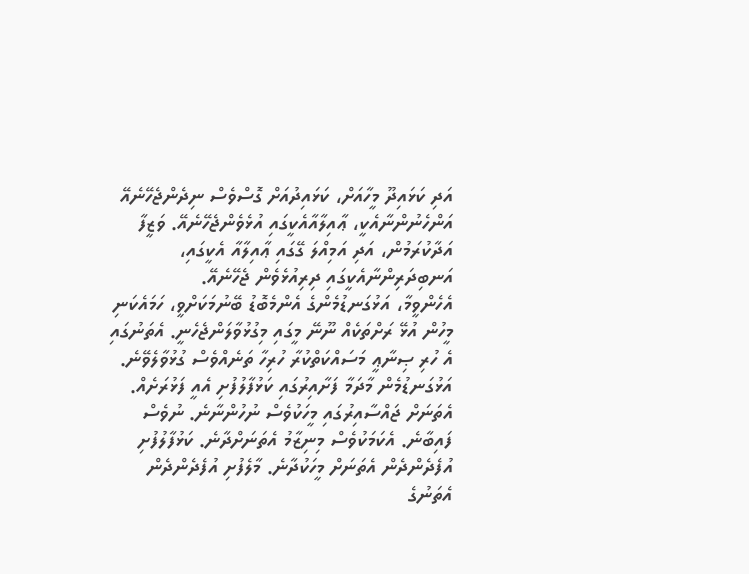އަދި ކަޅައިދޫ މީހާއަށް، ކަޅައިދުއަށް ގޮސްވެސް ނިދެންޖެހޭނެއޭ އަންހެނުންނާއެކީ، ޢާއިލާއާއެކީގައި އުޅެވެންޖެހޭނެއޭ. ވަޒީފާ އަދާކުރަމުން، އަދި އަމިއްލަ ގޭގައި ޢާއިލާއާ އެކީގައި، އަނބިދަރިންނާއެކީގައި ދިރިއުޅެވެން ޖެހޭނެއޭ.
އެހެންވީމާ، އަޅުގަނޑުމެންގެ އެންމެބޮޑު ބޭނުމަކަށްވީ، ހަމައެކަނި މީހުން އުޅޭ ރަށްތަކެއް ނޫނޭ މީގައި މިގުޅުވާލަންޖެހެނީ. އެތަނުގައި އެ ހުރި ޞިނާޢީ މަސައްކަތްކުރާ ހުރިހާ ތަނެއްވެސް ގުޅުވާލެވޭނެ. އަޅުގަނޑުމެން މާދަމާ ފަށާއިރުގައި ކަޅުފާލުފުށި އެއީ ފަޅުރަށެއް. އެތަނަށް ޖައްސާއިރުގައި މީހަކުވެސް ނުހުންނާނެ. ނުވެސް ފައިބާނެ. އެކަމަކުވެސް މިނިޒާމު އެތަނަށްދާނެ. ކަޅުފާލުފުށި އުފެދެންދެން އެތަނަށް މީހަކުދާނެ. މާލެފުށި އުފެދެންދެން އެތަނުގެ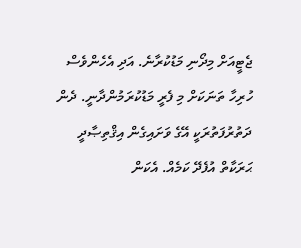ޖެޓީއަށް މިދޯނި މަޑުކުރާނެ. އަދި އެހެންވެސް ހުރިހާ ތަނަކަށް މި ފެރީ މަޑުކުރަމުންދާނީ. ދެން ދަތުރުފަތުރަކީ އޭގެ ވަށައިގެން އިޤްތިޞާދީ ޙަރަކާތް އުފެދޭ ކަމެއް. އެކަން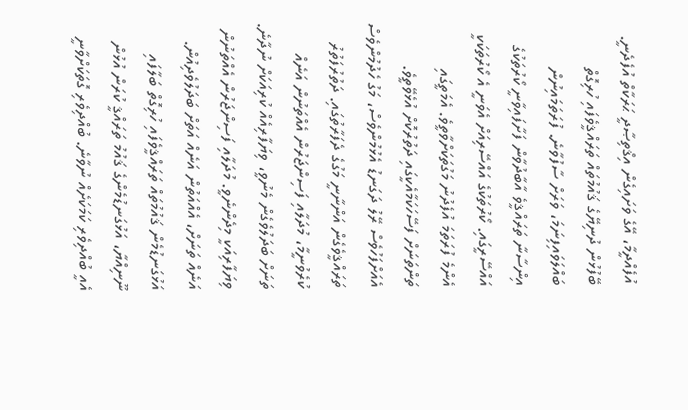އުފެއްދީމާ، އޭގެ ވަށައިގެން އިޤްތިޞާދީ ޙަރަކާތް އުފެދެނީ.
ބޭފުޅުން ދުނިޔޭގެ ޤައުމުތައް ތަރައްޤީވެފައި ހުރިގޮތް ބައްލަވައިފިނަމަ، ވަރަށް ސާފުވާނެ. ފުރަތަމައިނުން އިންސާނާ ތަރައްޤީވެ އާބާދުވާން ފަށާފައިވާނީ ކޯރުތަކުގެ އައްސޭރީގައި. ކޯރުތަކުގެ އައްސޭރިއަށް އެވަނީ އެ ކޯރުތަކަކީ އެންމެ ފުރަތަމަ އުފެދުނު މަގުތަކަށްވާތީވެ. އެމަތީގައި ތަންތަނަށް ފަސޭހަކަމާއެކީގައި ދަތުރުކޮށް އުޅެވޭތީވެ. އެއަށްފަހުވެސް ރޭލު ދަގަނޑު އެޅުމުންވެސް، މަގު ހެދުމުންވެސް ތަރައްޤީވެގެން އަންނާނީ މަގުގެ ދެފަރާތުގައި. ދަތުރުފަތުރު ކުރެވުނީމާ، މުދަލާއި ފަސިންޖަރުން އެއްތަނުން އަނެއް ތަނަށް ބަދަލުވެގެން މެނުވީ، ވިޔަފާރިއެއް ކުރިއަކަށް ނުދާނެ. ވިޔަފާރިއަކީ މިދެންނެވީ. މުދަލާއި ފަސިންޖަރުން އެއްތަނުން އަނެއް ތަނަށް، އެއްއަތުން އަނެއް އަތަށް ބަދަލުވެދިއުން. އަޅުގަނޑުމެން ޤައުމުތައް ތަރައްޤީވެފައި ހުރިގޮތް ބަލާފައި ނޫނިއްޔާ، އަޅުގަނޑުމެންގެ ޤައުމު ތަރައްޤީ ކުރަން އުޅުން އެއީ ބުއްދިވެރި ކަމަކަށެއް ނުވާނެ. ބުއްދިވެރި ގޮތަކަށްވާނީ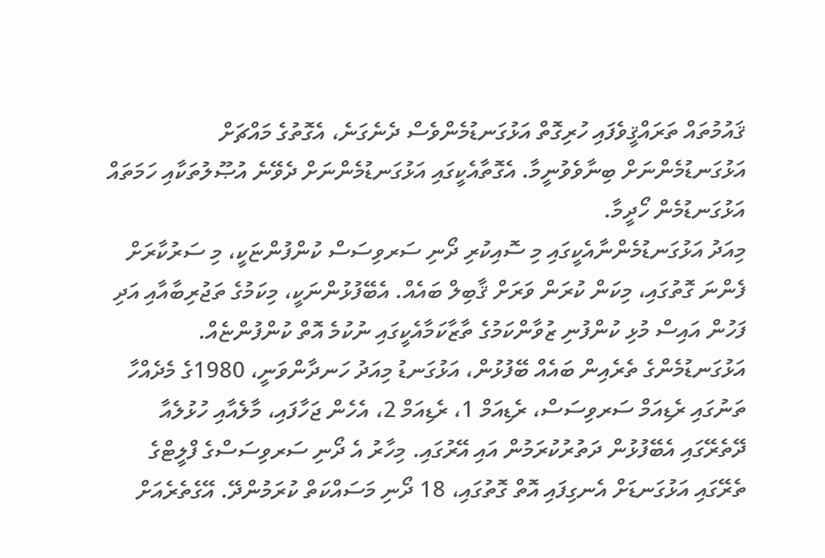ޤައުމުތައް ތަރައްޤީވެފައި ހުރިގޮތް އަޅުގަނޑުމެންވެސް ދެނެގަނެ، އެގޮތުގެ މައްޗަށް އަޅުގަނޑުމެންނަށް ބިނާވެވުނީމާ. އެގޮތާއެކީގައި އަޅުގަނޑުމެންނަށް ދެވޭނެ އުޞޫލުތަކާއި ހަމަތައް އަޅުގަނޑުމެން ހޯދީމާ.
މިއަދު އަޅުގަނޑުމެންނާއެކީގައި މި ސޮއިކުރި ދޯނި ސަރވިސަސް ކުންފުންޏަކީ، މި ސަރުކާރަށް ފެންނަ ގޮތުގައި، މިކަން ކުރަން ވަރަށް ޤާބިލް ބައެއް. އެބޭފުޅުންނަކީ، މިކަމުގެ ތަޖުރިބާއާއި އަދި ފަހުން އައިސް މުޅި ކުންފުނި ޒުވާންކަމުގެ ތާޒާކަމާއެކީގައި ނުކުމެ އޮތް ކުންފުންޏެއް. އަޅުގަނޑުމެންގެ ތެރެއިން ބައެއް ބޭފުޅުން، އަޅުގަނޑު މިއަދު ހަނދާންވަނީ، 1980ގެ މެދެއްހާ ތަނުގައި ރެޑިއަމް ސަރވިސަސް، ރެޑިއަމް 1، ރެޑިއަމް 2، އެހެން ޖަހާފައި، މާލެއާއި ހުޅުލެއާ ދޭތެރޭގައި އެބޭފުޅުން ދަތުރުކުރަމުން އައި އޭރުގައި. މިހާރު އެ ދޯނި ސަރވިސަސްގެ ފްލީޓްގެ ތެރޭގައި އަޅުގަނޑަށް އެނގިފައި އޮތް ގޮތުގައި، 18 ދޯނި މަސައްކަތް ކުރަމުންދޭ. އޭގެތެރެއަށް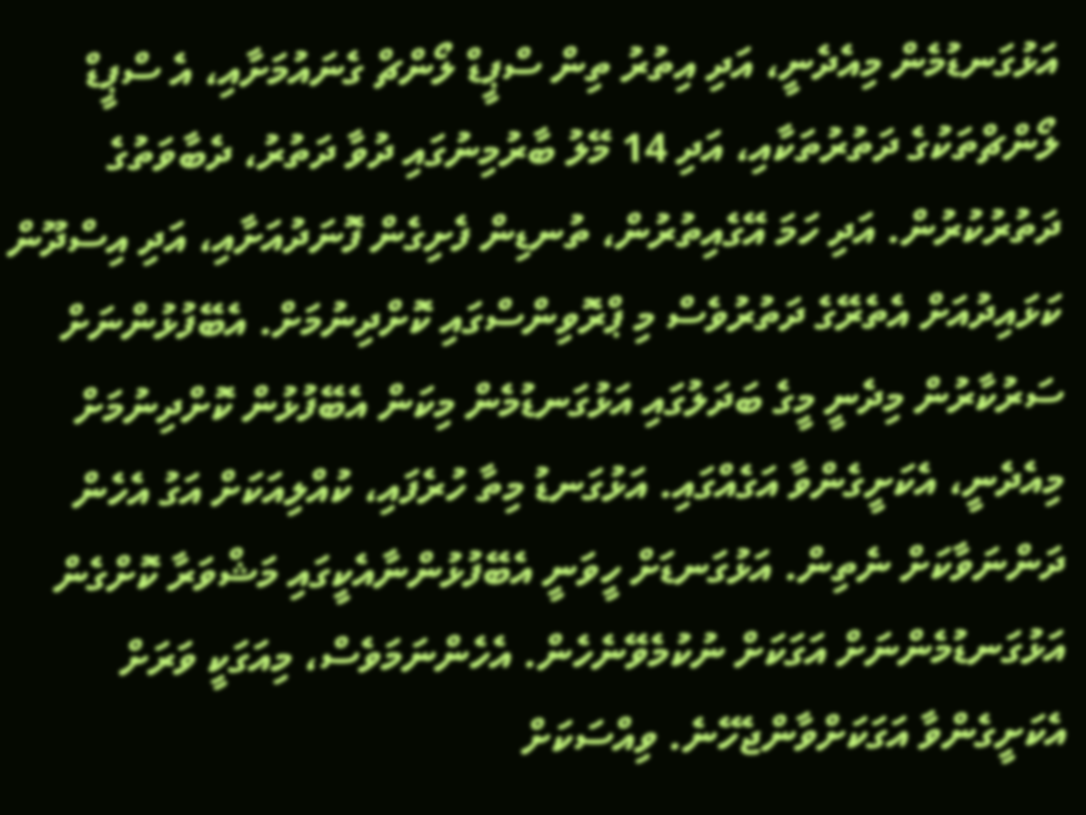އަޅުގަނޑުމެން މިއެދެނީ، އަދި އިތުރު ތިން ސްޕީޑް ލޯންޗް ގެނައުމަށާއި، އެ ސްޕީޑް ލޯންޗްތަކުގެ ދަތުރުތަކާއި، އަދި 14 މޭލު ބާރުމިނުގައި ދުވާ ދަތުރު، ދެބާވަތުގެ ދަތުރުކުރުން. އަދި ހަމަ އޭގެއިތުރުން، ތުނޑިން ފެށިގެން ފޮނަދުއަށާއި، އަދި އިސްދޫން ކަޅައިދުއަށް އެތެރޭގެ ދަތުރުވެސް މި ޕްރޮވިންސްގައި ކޮށްދިނުމަށް. އެބޭފުޅުންނަށް ސަރުކާރުން މިދެނީ މީގެ ބަދަލުގައި އަޅުގަނޑުމެން މިކަން އެބޭފުޅުން ކޮށްދިނުމަށް މިއެދެނީ، އެކަށީގެންވާ އަގެއްގައި. އަޅުގަނޑު މިތާ ހުރެފައި، ކުއްލިއަކަށް އަގު އެހެން ދަންނަވާކަށް ނެތިން. އަޅުގަނޑަށް ހީވަނީ އެބޭފުޅުންނާއެކީގައި މަޝްވަރާ ކޮށްގެން އަޅުގަނޑުމެންނަށް އަގަކަށް ނުކުމެވޭނެހެން. އެހެންނަމަވެސް، މިއަގަކީ ވަރަށް އެކަށީގެންވާ އަގަކަށްވާންޖެހޭނެ. ވިއްސަކަށް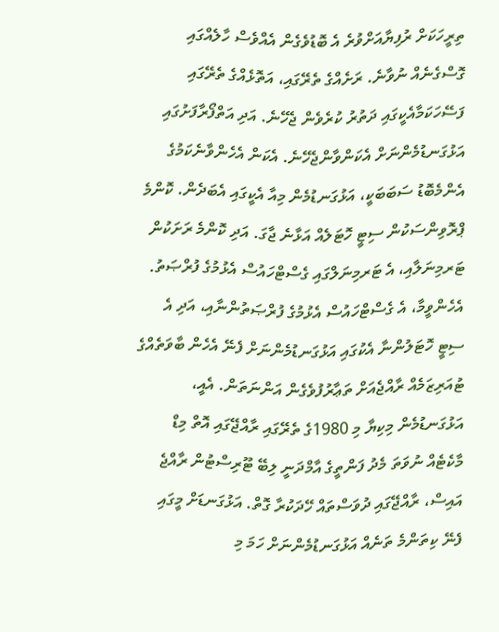ތިރީހަކަށް ރުފިޔާއަށްވުރެ އެ ބޮޑުވެގެން އެއްވެސް ހާލެއްގައި ގޮސްގެނެއް ނުވާނެ. ރަށެއްގެ ތެރޭގައި، އަތޮޅެއްގެ ތެރޭގައި ފަސޭހަކަމާއެކީގައި ދަތުރު ކުރެވެން ޖެހޭނެ. އަދި އަތްފޯރާފަށުގައި އަޅުގަނޑުމެންނަށް އެކަންވާންޖެހޭނެ. އެކަން އެހެންވާނެކަމުގެ އެންމެބޮޑު ސަބަބަކީ، އަޅުގަނޑުމެން މިއާ އެކީގައި އެބަދެން. ކޮންމެ ޕްރޮވިންސަކުން ސިޓީ ހޮޓަލެއް އަޅާނެ ޖާގަ. އަދި ކޮންމެ ރަށަކުން ޓަރމިނަލާއި، އެ ޓަރމިނަލްގައި ގެސްޓްހައުސް އެޅުމުގެ ފުރްޞަތު.
އެހެންވީމާ، އެ ގެސްޓްހައުސް އެޅުމުގެ ފުރްޞަތުންނާއި، އަދި އެ ސިޓީ ހޮޓަލުންނާ އެކުގައި އަޅުގަނޑުމެންނަށް ފެނޭ އެހެން ބާވަތެއްގެ ޓުއަރިޒަމެއް ރާއްޖެއަށް ތަޢާރުފުވެގެން އަންނަތަން. އެއީ، އަޅުގަނޑުމެން މިކިޔާ މި 1980ގެ ތެރޭގައި ރާއްޖޭގައި އޮތް މިޑް މާކެޓެއް ނުވަތަ މެދު ފަންތީގެ އާމްދަނީ ލިބޭ ޓޫރިސްޓުން ރާއްޖެ އައިސް، ރާއްޖޭގައި ދުވަސްތައް ހޭދަކުރާ ގޮތް. އަޅުގަނޑަށް މީގައި ފެނޭ ކިތަންމެ ތަނެއް އަޅުގަނޑުމެންނަށް ހަމަ މި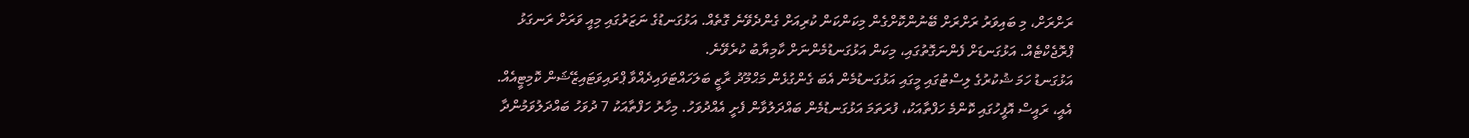ރަށްރަށް، މި ބައިވަރު ރަށްރަށް ބޭނުންކޮށްގެން މިކަންކަން ކުރިއަށް ގެންދެވޭނެ ގޮތެއް. އަޅުގަނޑުގެ ނަޒަރުގައި މިއީ ވަރަށް ރަނގަޅު ޕްރޮޖެކްޓެއް. އަޅުގަނޑަށް ފެންނަގޮތުގައި، މިކަން އަޅުގަނޑުމެންނަށް ކާމިޔާބު ކުރެވޭނެ.
އަޅުގަނޑު ހަމަ ޝުކުރުގެ ލިސްޓުގައި މީގައި އަޅުގަނޑުމެން އެބަ ގެންގުޅެން މަޙްމޫދު ރާޒީ ބަލަހައްޓަވައިދެއްވާ ޕްރައިވަޓައިޒޭޝަން ކޮމިޓީއެއް. އެއީ، ރައީސް އޮފީހުގައި ކޮންމެ ހަފްތާއަކު، ފުރަތަމަ އަޅުގަނޑުމެން ބައްދަލުވާން ފެށީ އެއްދުވަހު. މިހާރު ހަފްތާއަކު 7 ދުވަހު ބައްދަލުވަމުންދާ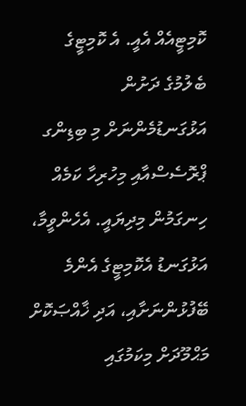ކޮމިޓީއެއް އެއީ. އެ ކޮމިޓީގެ ބެލުމުގެ ދަށުން އަޅުގަނޑުމެންނަށް މި ބިޑިންގ ޕްރޮސެސްއާއި މިހުރިހާ ކަމެއް ހިނގަމުން މިދިޔައީ. އެހެންވީމާ، އަޅުގަނޑު އެކޮމިޓީގެ އެންމެ ބޭފުޅުންނަށާއި، އަދި ޚާއްޞަކޮށް މަޙްމޫދަށް މިކަމުގައި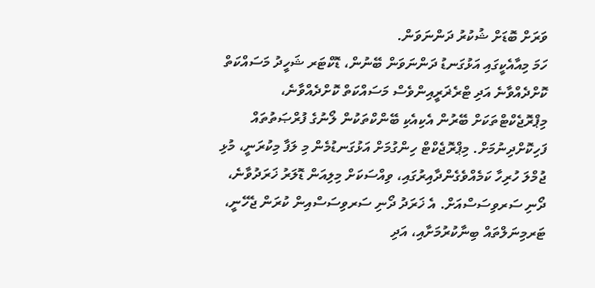ވަރަށް ބޮޑަށް ޝުކުރު ދަންނަވަން.
ހަމަ މިއާއެކީގައި އަޅުގަނޑު ދަންނަވަން ބޭނުން، ޑޮކްޓަރ ޝަހީދު މަސައްކަތް ކޮށްދެއްވާނެ އަދި ޓްރެޜަރީއިންވެސް މަސައްކަތް ކޮށްދެއްވާނެ، މިޕްރޮޖެކްޓްތަކަށް ބޭރުން އެކިއެކި ބޭންކްތަކުން ލޯނުގެ ފުރްޞަތުތައް ފަހިކޮށްދިނުމަށް. މިޕްރޮޖެކްޓް ހިންގުމަށް އަޅުގަނޑުމެން މި ލަފާ މިކުރަނީ، މުޅި ޖުމްލަ ހުރިހާ ކަމެއްވެގެންދާއިރުގައި، ވިއްސަކަށް މިލިއަން ޑޮލަރު ޚަރަދުވާނެ، ދޯނި ސަރވިސަސްއަށް. އެ ޚަރަދު ދޯނި ސަރވިސަސްއިން ކުރަން ޖެހޭނީ، ޓަރމިނަލްތައް ބިނާކުރުމަށާއި، އަދި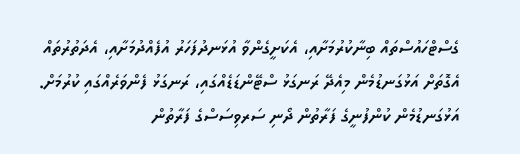ގެސްޓްހައުސްތައް ބިނާކުރުމަށާއި، އެކަށީގެންވާ އުޅަނދުފަހަރު އުފެއްދުމަށާއި، އެދަތުރުތައް އެގޮތަށް އަޅުގަނޑުމެން މިއެދޭ ރަނގަޅު ސްޓޭންޑަޑެއްގައި، ރަނގަޅު ފެންވަރެއްގައި ކުރުމަށް. އަޅުގަނޑުމެން ކުންފުނީގެ ފަރާތުން ދޯނި ސަރވިސަސްގެ ފަރާތުން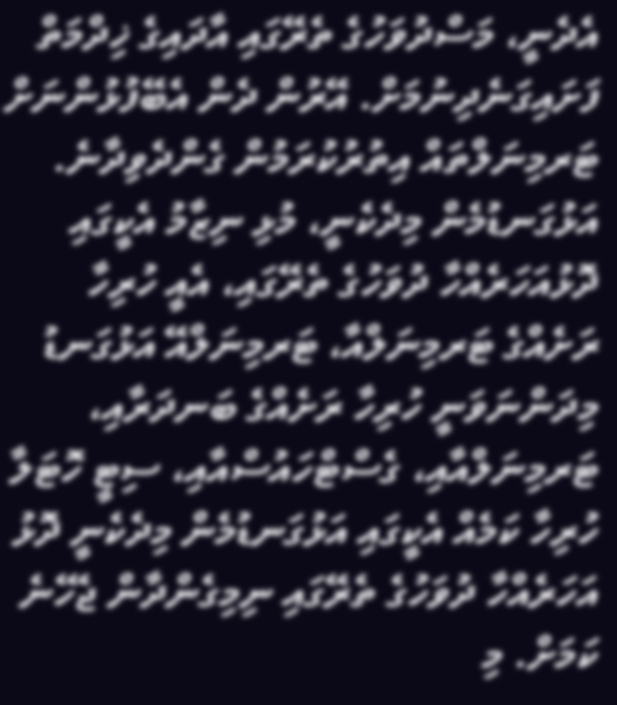އެދެނީ، މަސްދުވަހުގެ ތެރޭގައި އާދައިގެ ޚިދްމަތް ފަށައިގަނެދިނުމަށް. އޭރުން ދެން އެބޭފުޅުންނަށް ޓަރމިނަލްތައް އިތުރުކުރަމުން ގެންދެވިދާނެ. އަޅުގަނޑުމެން މިދެކެނީ، މުޅި ނިޒާމު އެކީގައި ދޮޅުއަހަރެއްހާ ދުވަހުގެ ތެރޭގައި، އެއީ ހުރިހާ ރަށެއްގެ ޓަރމިނަލްއާ، ޓަރމިނަލްއޭ އަޅުގަނޑު މިދަންނަވަނީ ހުރިހާ ރަށެއްގެ ބަނދަރާއި، ޓަރމިނަލްއާއި، ގެސްޓްހައުސްއާއި، ސިޓީ ހޮޓަލާ ހުރިހާ ކަމެއް އެކީގައި އަޅުގަނޑުމެން މިދެކެނީ ދޮޅު އަހަރެއްހާ ދުވަހުގެ ތެރޭގައި ނިމިގެންދާން ޖެހޭނެ ކަމަށް. މި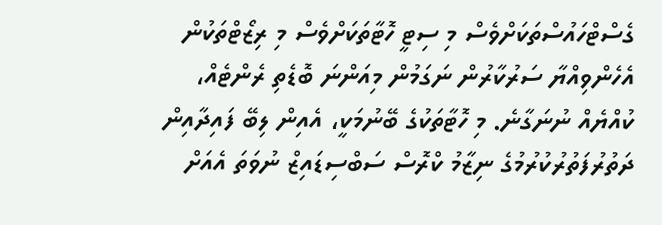ގެސްޓްހައުސްތަކަށްވެސް މި ސިޓީ ހޮޓާތަކަށްވެސް މި ރިޒޯޓްތަކުން އެހެންވިއްޔާ ސަރުކާރުން ނަގަމުން މިއަންނަ ބޮޑެތި ރެންޓެއް، ކުއްޔެއް ނުނަގާނެ. މި ހޮޓާތަކުގެ ބޭނުމަކީ، އެއިން ލިބޭ ފައިދާއިން ދަތުރުފަތުރުކުރުމުގެ ނިޒާމު ކްރޮސް ސަބްސިޑައިޒް ނުވަތަ އެއަށް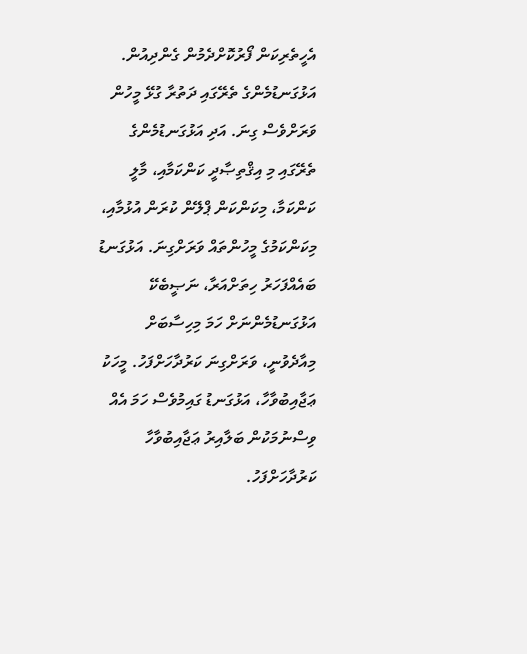އެހީތެރިކަން ފޯރުކޮށްދެމުން ގެންދިއުން.
އަޅުގަނޑުމެންގެ ތެރޭގައި ދަތުރާ ގުޅޭ މީހުން ވަރަށްވެސް ގިނަ. އަދި އަޅުގަނޑުމެންގެ ތެރޭގައި މި އިޤްތިޞާދީ ކަންކަމާއި، މާލީ ކަންކަމާ، މިކަންކަން ޕްލޭން ކުރަން އުޅުމާއި، މިކަންކަމުގެ މީހުންތައް ވަރަށްގިނަ. އަޅުގަނޑު ބައެއްފަހަރު ހިތަށްއަރާ، ނަޞީބެކޭ އަޅުގަނޑުމެންނަށް ހަމަ މިހިސާބަށް މިއާދެވުނީ، ވަރަށްގިނަ ކަރުދާހަށްފަހު. މީހަކު ޢަޖާއިބުވާހާ، އަޅުގަނޑު ގައިމުވެސް ހަމަ އެއް ވިސްނުމަކުން ބަލާއިރު ޢަޖާއިބުވާހާ ކަރުދާހަށްފަހު.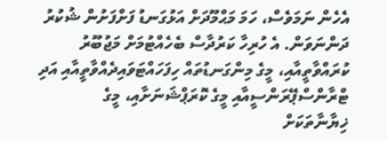އެހެން ނަމަވެސް، ހަމަ މަޙްމޫދަށް އަޅުގަނޑު ފަށްފަށުން ޝުކުރު ދަންނަވަން. އެ ހުރިހާ ކަރުދާސް ބެހެއްޓުމަށް މަޖުބޫރު ކުރައްވާތީއާއި، މީގެ މިންގަނޑުތައް ހިފަހައްޓަވައިދެއްވާތީއާއި އަދި ޓްރާންސްޕޭރަންސީއާއި މީގެ ކޮރަޕްޝަނަށާއި، މީގެ ޚިޔާނާތަކަށް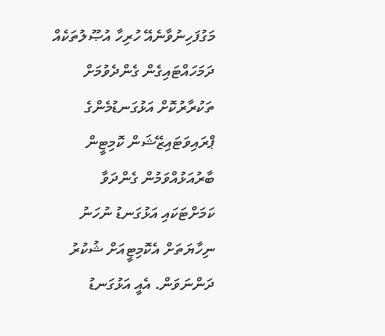މަގުފަހިނުވާނެއޭ ހުރިހާ އުޞޫލުތަކެއް ދަމަހައްޓައިގެން ގެންދެވުމަށް ތަކުރާރުކޮށް އަޅުގަނޑުމެންގެ ޕްރައިވަޓައިޒޭޝަން ކޮމިޓީން ބާރުއަޅުއްވަމުން ގެންދަވާ ކަމަށްޓަކައި އަޅުގަނޑު ނުހަނު ނިހާޔަތަށް އެކޮމިޓީއަށް ޝުކުރު ދަންނަވަން. އެއީ އަޅުގަނޑު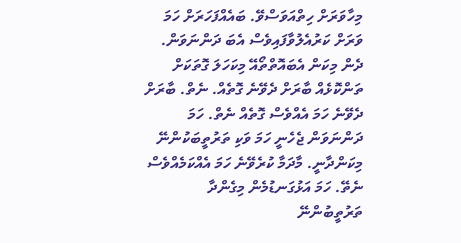މިހާވަރަށް ހިތްއަވަސްވޭ. ބައެއްފަހަރަށް ހަމަ ވަރަށް ކަރުއެލުވާފައިވެސް އެބަ ދަންނަވަން. ދެން މިކަން އެބައޮތްތޯއޭ މިކަހަލަ ގޮތަކަށް ތަންކޮޅެއް ބާރަށް ދެވޭނެ ގޮތެއް. ނެތް. ބާރަށް ދެވޭނެ ހަމަ އެއްވެސް ގޮތެއް ނެތް. ހަމަ ދަންނަވަން ޖެހެނީ ހަމަ ވަކި ތަރުތީބަކުންނޭ މިކަންދާނީ. މާދަމާ ކުރެވޭނެ ހަމަ އެއްކަމެއްވެސް ނެތޭ. ހަމަ އަޅުގަނޑުމެން މިގެންދާ ތަރުތީބުންނޭ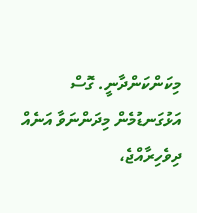މިކަންކަންދާނީ. ގޮސް އަޅުގަނޑުމެން މިދަންނަވާ އަނެއް ދިވެހިރާއްޖެ،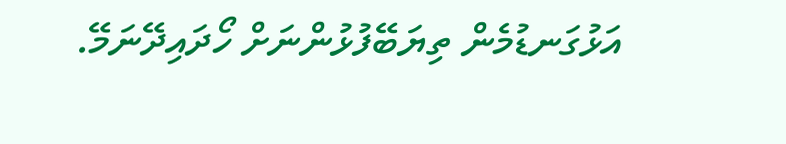އަޅުގަނޑުމެން ތިޔަބޭފުޅުންނަށް ހޯދައިދޭނަމޭ.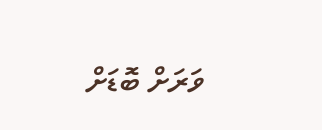ވަރަށް ބޮޑަށް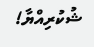ޝުކުރިއްޔާ!